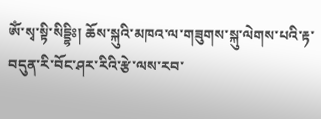ཨོཾ་སྭ་སྟི་སིདྡྷིཿ། ཆོས་སྐུའི་མཁའ་ལ་གཟུགས་སྐུ་ལེགས་པའི་རྟ་བདུན་རི་བོང་ཤར་རིའི་རྩེ་ལས་རབ་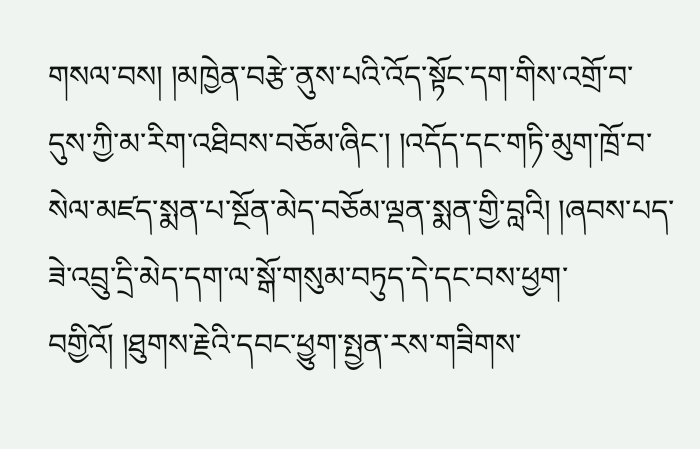གསལ་བས། །མཁྱེན་བརྩེ་ནུས་པའི་འོད་སྟོང་དག་གིས་འགྲོ་བ་དུས་ཀྱི་མ་རིག་འཐིབས་བཅོམ་ཞིང་། །འདོད་དང་གཏི་མུག་ཁྲོ་བ་སེལ་མཛད་སྨན་པ་སྔོན་མེད་བཅོམ་ལྡན་སྨན་གྱི་བླའི། །ཞབས་པད་ཟེ་འབྲུ་དྲི་མེད་དག་ལ་སྒོ་གསུམ་བཏུད་དེ་དང་བས་ཕྱག་བགྱིའོ། །ཐུགས་རྗེའི་དབང་ཕྱུག་སྤྱན་རས་གཟིགས་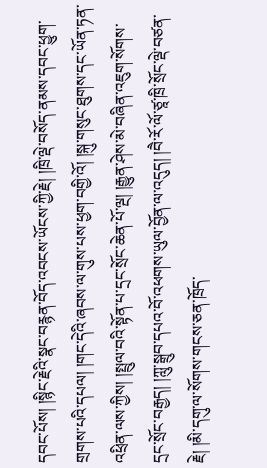དབང་པོས། །སྙིང་རྗེའི་སྣང་བརྙན་བོད་འབངས་ཡོངས་ཀྱི་རྗེ། །ཁྲི་ལྡེ་བསོད་ནམས་དབང་ཕྱུག་གྲགས་པའི་དཔལ། །གང་དེའི་ཞབས་ལ་གུས་པས་ཕྱག་བགྱི་འོ། །སྐུ་གསུང་ཐུགས་དང་ཡོན་ཏན་འཕྲིན་ལས་ཀྱིས། །སྤྲུལ་བའི་སྟོན་པ་དྲང་སྲོང་ཆེན་པོ་ལྔ། །རྒྱུན་ཤེས་མེ་བཞིན་འཇུག་སོགས་དྲང་སྲོང་བརྒྱད། །ཀླུ་སྒྲུབ་དཔའ་བོ་འཕགས་ཡུལ་བྱོན་ལ་འདུད། །བཻ་རོ་ལོ་ཙཱ་ཁྲི་སྲོང་ལྡེ་བཙན་རྗེ། །མི་དགུ་ལ་སོགས་གངས་ཅན་ཁྲོད་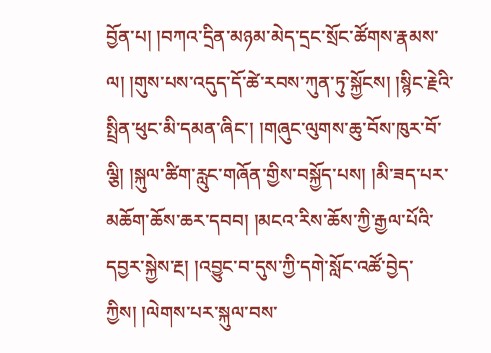བྱོན་པ། །བཀའ་དྲིན་མཉམ་མེད་དྲང་སྲོང་ཚོགས་རྣམས་ལ། །གུས་པས་འདུད་དོ་ཚེ་རབས་ཀུན་ཏུ་སྐྱོངས། །སྙིང་རྗེའི་སྤྲིན་ཕུང་མི་དམན་ཞིང་། །གཞུང་ལུགས་ཆུ་བོས་ཁུར་བོ་ལྕི། །སྐུལ་ཚིག་རླུང་གཞོན་གྱིས་བསྐྱོད་པས། །མི་ཟད་པར་མཆོག་ཆོས་ཆར་དབབ། །མངའ་རིས་ཆོས་ཀྱི་རྒྱལ་པོའི་དབྱར་སྐྱེས་རྔ། །འབྱུང་བ་དུས་ཀྱི་དགེ་སློང་འཚོ་བྱེད་ཀྱིས། །ལེགས་པར་སྐུལ་བས་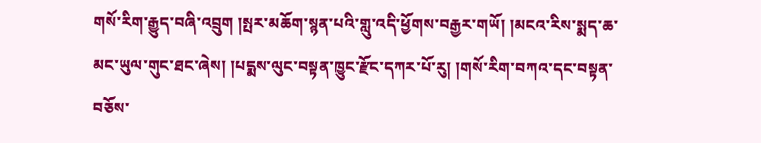གསོ་རིག་རྒྱུད་བཞི་འབྲུག །སྤར་མཆོག་སྙན་པའི་གླུ་འདི་ཕྱོགས་བརྒྱར་གཡོ། །མངའ་རིས་སྨད་ཆ་མང་ཡུལ་གུང་ཐང་ཞེས། །པདྨས་ལུང་བསྟན་ཁྱུང་རྫོང་དཀར་པོ་རུ། །གསོ་རིག་བཀའ་དང་བསྟན་བཅོས་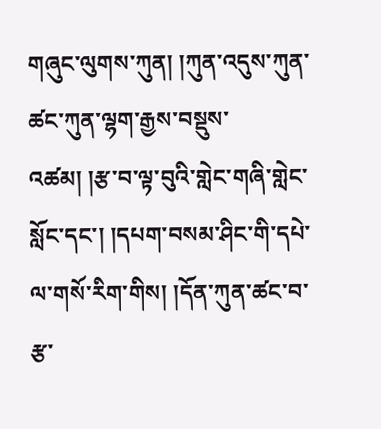གཞུང་ལུགས་ཀུན། །ཀུན་འདུས་ཀུན་ཚང་ཀུན་ལྷག་རྒྱས་བསྡུས་འཚམ། །རྩ་བ་ལྟ་བུའི་གླེང་གཞི་གླེང་སློང་དང་། །དཔག་བསམ་ཤིང་གི་དཔེ་ལ་གསོ་རིག་གིས། །དོན་ཀུན་ཚང་བ་རྩ་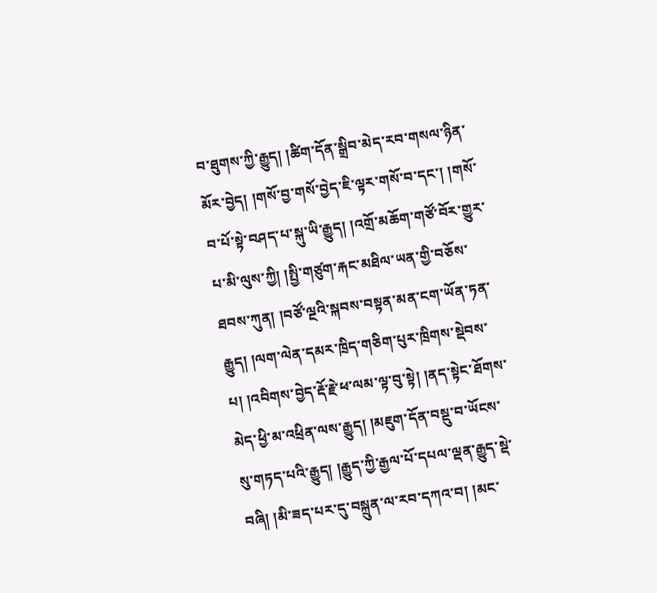བ་ཐུགས་ཀྱི་རྒྱུད། །ཚིག་དོན་སྒྲིབ་མེད་རབ་གསལ་ཉིན་མོར་བྱེད། །གསོ་བྱ་གསོ་བྱེད་ཇི་ལྟར་གསོ་བ་དང་། །གསོ་བ་པོ་སྟེ་བཤད་པ་སྐུ་ཡི་རྒྱུད། །འགྲོ་མཆོག་གཙོ་བོར་གྱུར་པ་མི་ལུས་ཀྱི། །སྤྱི་གཙུག་རྐང་མཐིལ་ཡན་གྱི་བཅོས་ཐབས་ཀུན། །བཙོ་ལྔའི་སྐབས་བསྟན་མན་ངག་ཡོན་ཏན་རྒྱུད། །ལག་ལེན་དམར་ཁྲིད་གཅིག་པུར་ཁྲིགས་སྡེབས་པ། །འབིགས་བྱེད་རྡོ་རྗེ་ཕ་ལམ་ལྟ་བུ་སྟེ། །ནད་སྟེང་ཐོགས་མེད་ཕྱི་མ་འཕྲིན་ལས་རྒྱུད། །མཇུག་དོན་བསྡུ་བ་ཡོངས་སུ་གཏད་པའི་རྒྱུད། །རྒྱུད་ཀྱི་རྒྱལ་པོ་དཔལ་ལྡན་རྒྱུད་སྡེ་བཞི། །མི་ཟད་པར་དུ་བསྐྲུན་ལ་རབ་དཀའ་བ། །མང་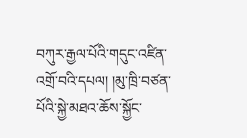བཀུར་རྒྱལ་པོའི་གདུང་འཛིན་འགྲོ་བའི་དཔལ། །མུ་ཁྲི་བཙན་པོའི་སྐྱེ་མཐའ་ཆོས་སྐྱོང་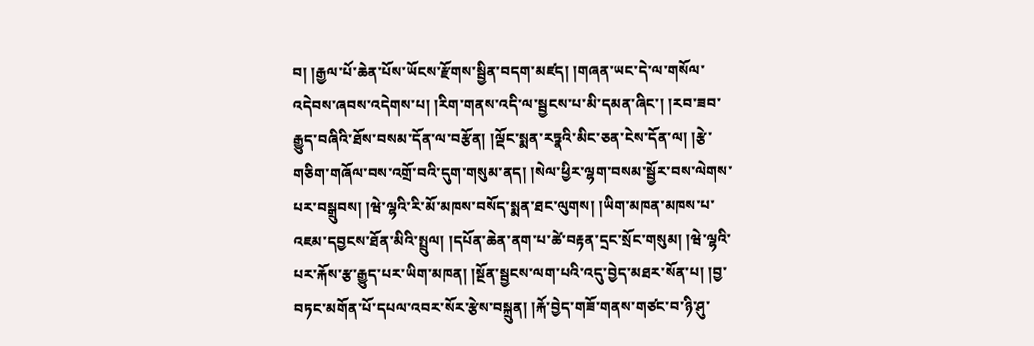བ། །རྒྱལ་པོ་ཆེན་པོས་ཡོངས་རྫོགས་སྦྱིན་བདག་མཛད། །གཞན་ཡང་དེ་ལ་གསོལ་འདེབས་ཞབས་འདེགས་པ། །རིག་གནས་འདི་ལ་སྦྱངས་པ་མི་དམན་ཞིང་། །རབ་ཟབ་རྒྱུད་བཞིའི་ཐོས་བསམ་དོན་ལ་བརྩོན། །ལྡོང་སྨན་རཏྣའི་མིང་ཅན་ངེས་དོན་ལ། །རྩེ་གཅིག་གཞོལ་བས་འགྲོ་བའི་དུག་གསུམ་ནད། །སེལ་ཕྱིར་ལྷག་བསམ་སྦྱོར་བས་ལེགས་པར་བསྒྲུབས། །ཝེ་ལྷའི་རི་མོ་མཁས་བསོད་སྨན་ཐང་ལུགས། །ཡིག་མཁན་མཁས་པ་འཇམ་དབྱངས་ཐོན་མིའི་སྤྲུལ། །དཔོན་ཆེན་ནག་པ་ཚེ་བརྟན་དྲང་སྲོང་གསུམ། །ཝེ་ལྷའི་པར་རྐོས་རྩ་རྒྱུད་པར་ཡིག་མཁན། །སྔོན་སྦྱངས་ལག་པའི་འདུ་བྱེད་མཐར་སོན་པ། །བྱ་བཏང་མགོན་པོ་དཔལ་འབར་སོར་རྩེས་བསྐྲུན། །རྐོ་བྱེད་གཟོ་གནས་གཙང་བ་ཉི་ཤུ་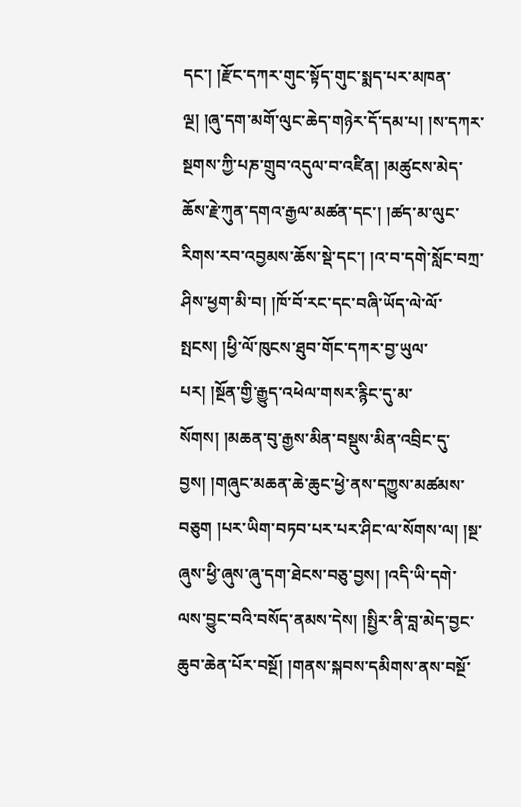དང་། །རྫོང་དཀར་གུང་སྟོད་གུང་སྨད་པར་མཁན་ལྔ། །ཞུ་དག་མགོ་ལུང་ཆེད་གཉེར་དོ་དམ་པ། །ས་དཀར་སྔགས་ཀྱི་པཎ་གྲུབ་འདུལ་བ་འཛིན། །མཚུངས་མེད་ཆོས་རྗེ་ཀུན་དགའ་རྒྱལ་མཚན་དང་། །ཚད་མ་ལུང་རིགས་རབ་འབྱམས་ཆོས་སྡེ་དང་། །འ་བ་དགེ་སློང་བཀྲ་ཤིས་ཕྱག་མི་བ། །ཁོ་བོ་རང་དང་བཞི་ཡོད་ལེ་ལོ་སྤངས། །ཕྱི་ལོ་ཁུངས་ཐུབ་གོང་དཀར་བྱ་ཡུལ་པར། །སྔོན་གྱི་རྒྱུད་འཕེལ་གསར་རྙིང་དུ་མ་སོགས། །མཆན་བུ་རྒྱས་མིན་བསྡུས་མིན་འབྲིང་དུ་བྱས། །གཞུང་མཆན་ཆེ་ཆུང་ཕྱེ་ནས་དཀྱུས་མཚམས་བཅུག །པར་ཡིག་བཏབ་པར་པར་ཤིང་ལ་སོགས་ལ། །སྔ་ཞུས་ཕྱི་ཞུས་ཞུ་དག་ཐེངས་བཅུ་བྱས། །འདི་ཡི་དགེ་ལས་བྱུང་བའི་བསོད་ནམས་དེས། །སྤྱིར་ནི་བླ་མེད་བྱང་ཆུབ་ཆེན་པོར་བསྔོ། །གནས་སྐབས་དམིགས་ནས་བསྔོ་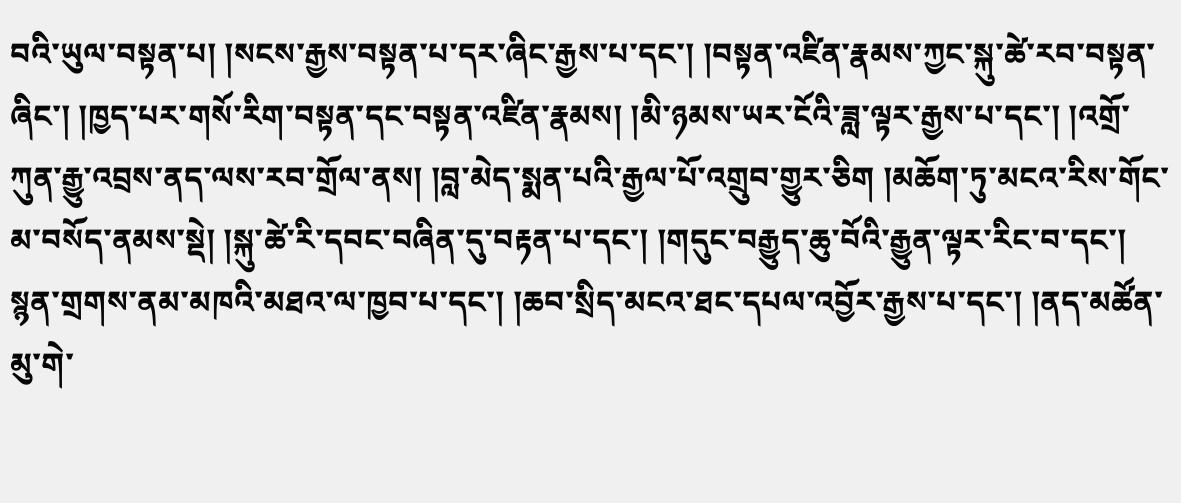བའི་ཡུལ་བསྟན་པ། །སངས་རྒྱས་བསྟན་པ་དར་ཞིང་རྒྱས་པ་དང་། །བསྟན་འཛིན་རྣམས་ཀྱང་སྐུ་ཚེ་རབ་བསྟན་ཞིང་། །ཁྱད་པར་གསོ་རིག་བསྟན་དང་བསྟན་འཛིན་རྣམས། །མི་ཉམས་ཡར་ངོའི་ཟླ་ལྟར་རྒྱས་པ་དང་། །འགྲོ་ཀུན་རྒྱུ་འབྲས་ནད་ལས་རབ་གྲོལ་ནས། །བླ་མེད་སྨན་པའི་རྒྱལ་པོ་འགྲུབ་གྱུར་ཅིག །མཆོག་ཏུ་མངའ་རིས་གོང་མ་བསོད་ནམས་སྡེ། །སྐུ་ཚེ་རི་དབང་བཞིན་དུ་བརྟན་པ་དང་། །གདུང་བརྒྱུད་ཆུ་བོའི་རྒྱུན་ལྟར་རིང་བ་དང་། སྙན་གྲགས་ནམ་མཁའི་མཐའ་ལ་ཁྱབ་པ་དང་། །ཆབ་སྲིད་མངའ་ཐང་དཔལ་འབྱོར་རྒྱས་པ་དང་། །ནད་མཚོན་མུ་གེ་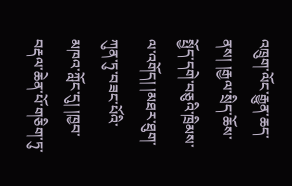འཁྲུག་ལོང་རྒྱུན་ཆད་ནས། །རྒྱལ་སྲིད་ཆོས་སྤྱོད་དགེ་བཅུའི་ཁྲིམས་ལ་འགོད། །མཐར་ཐུག་ཀུན་ཏུ་བཟང་པོའི་མཁའ་ཀློང་དུ། །ཁྱབ་བརྡལ་ཆེན་པོ་གཅིག་ཏུ་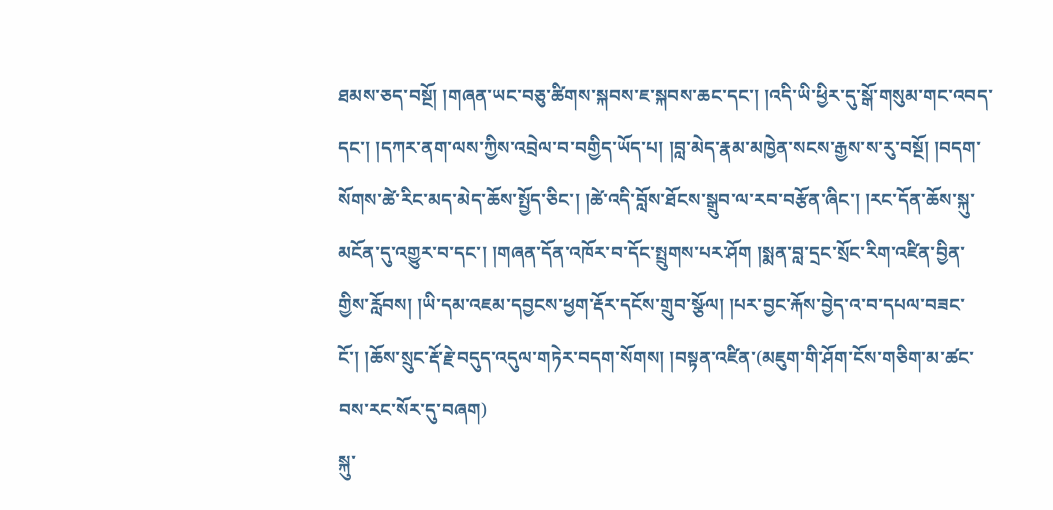ཐམས་ཅད་བསྔོ། །གཞན་ཡང་བཅུ་ཚིགས་སྐབས་ཇ་སྐབས་ཆང་དང་། །འདི་ཡི་ཕྱིར་དུ་སྒོ་གསུམ་གང་འབད་དང་། །དཀར་ནག་ལས་ཀྱིས་འབྲེལ་བ་བགྱིད་ཡོད་པ། །བླ་མེད་རྣམ་མཁྱེན་སངས་རྒྱས་ས་རུ་བསྔོ། །བདག་སོགས་ཚེ་རིང་མད་མེད་ཆོས་སྤྱོད་ཅིང་། །ཚེ་འདི་བློས་ཐོངས་སྒྲུབ་ལ་རབ་བརྩོན་ཞིང་། །རང་དོན་ཆོས་སྐུ་མངོན་དུ་འགྱུར་བ་དང་། །གཞན་དོན་འཁོར་བ་དོང་སྤྲུགས་པར་ཤོག །སྨན་བླ་དྲང་སྲོང་རིག་འཛིན་བྱིན་གྱིས་རློབས། །ཡི་དམ་འཇམ་དབྱངས་ཕྱག་རྡོར་དངོས་གྲུབ་སྩོལ། །པར་བྱང་རྐོས་བྱེད་འ་བ་དཔལ་བཟང་ངོ་། །ཆོས་སྲུང་རྡོ་རྗེ་བདུད་འདུལ་གཏེར་བདག་སོགས། །བསྟན་འཛིན་(མཇུག་གི་ཤོག་ངོས་གཅིག་མ་ཚང་བས་རང་སོར་དུ་བཞག)
སྐུ་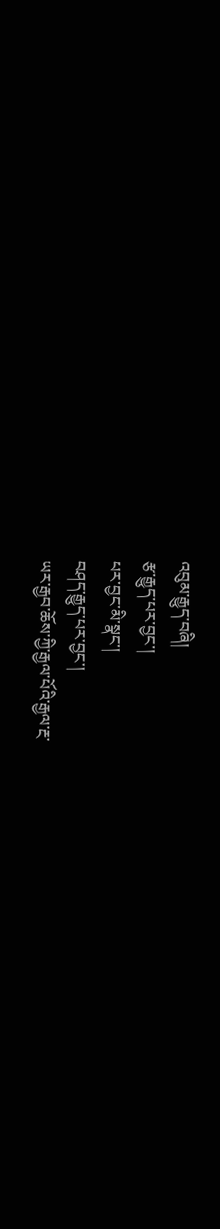འབུམ་རྒྱུད་བཞི།
རྩ་རྒྱུད་པར་བྱང་།
པར་བྱང་མི་སྣང་།
བཤད་རྒྱུད་པར་བྱང་།
ཡར་རྒྱབ་ཆོས་ཀྱི་རྒྱལ་པོའི་རྒྱལ་རྔ་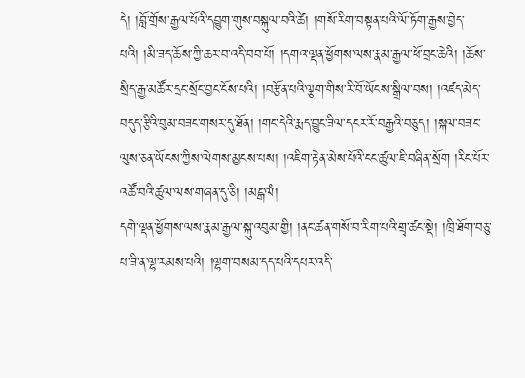དེ། །བློ་གྲོས་རྒྱལ་པོའི་དབྱུག་གུས་བསྐུལ་བའི་ཚེ། །གསོ་རིག་བསྟན་པའི་ལོ་ཏོག་རྒྱས་བྱེད་པའི། །མི་ཟད་ཆོས་ཀྱི་ཆར་བ་འདི་བབ་པོ། །དགའ་ལྡན་ཕྱོགས་ལས་རྣམ་རྒྱལ་ཕོ་བྲང་ཆེའི། །ཆོས་སྲིད་རྒྱ་མཚོར་དྲང་སྲོང་བྱང་ངོས་པའི། །བརྩོན་པའི་ལྕག་གིས་རི་བོ་ཡོངས་སྒྲིལ་བས། །འཛད་མེད་བདུད་རྩིའི་བུམ་བཟང་གསར་དུ་ཐོན། །གང་དེའི་རྨད་བྱུང་ཟིལ་དངར་རོ་བརྒྱའི་བཅུད། །སྐལ་བཟང་ལུས་ཅན་ཡོངས་ཀྱིས་ལེགས་མྱངས་པས། །འཇིག་རྟེན་མེས་པོའི་ངང་ཚུལ་ཇི་བཞིན་སྲོག །རིང་པོར་འཚོ་བའི་ཚུལ་ལས་གཞན་དུ་ཅི། །མངྒ་ལཾ།
དགེ་ལྡན་ཕྱོགས་ལས་རྣམ་རྒྱལ་སྐུ་འབུམ་གྱི། །ནང་ཚན་གསོ་བ་རིག་པའི་གྲྭ་ཚང་སྡེ། །ཁྲི་ཐོག་བཅུ་པ་ཟི་ན་ལྷ་རམས་པའི། །ལྷག་བསམ་དད་པའི་དཔར་འདི་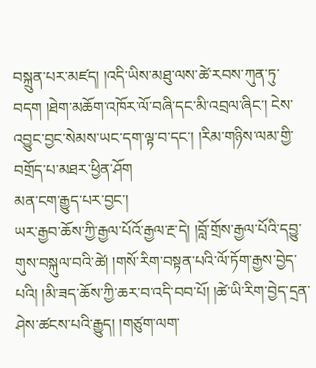བསྐྲུན་པར་མཛད། །འདི་ཡིས་མཐུ་ལས་ཚེ་རབས་ཀུན་ཏུ་བདག །ཐེག་མཆོག་འཁོར་ལོ་བཞི་དང་མི་འབྲལ་ཞིང་། ངེས་འབྱུང་བྱང་སེམས་ཡང་དག་ལྟ་བ་དང་། །རིམ་གཉིས་ལམ་གྱི་བགྲོད་པ་མཐར་ཕྱིན་ཤོག
མན་ངག་རྒྱུད་པར་བྱང་།
ཡར་རྒྱབ་ཆོས་ཀྱི་རྒྱལ་པོའོ་རྒྱལ་རྔ་དེ། །བློ་གྲོས་རྒྱལ་པོའི་དབྱུ་གུས་བསྐུལ་བའི་ཚེ། །གསོ་རིག་བསྟན་པའི་ལོ་ཏོག་རྒྱས་བྱེད་པའི། །མི་ཟད་ཆོས་ཀྱི་ཆར་བ་འདི་བབ་པོ། །ཚེ་ཡི་རིག་བྱེད་དྲན་ཤེས་ཚངས་པའི་རྒྱུད། །གཙུག་ལག་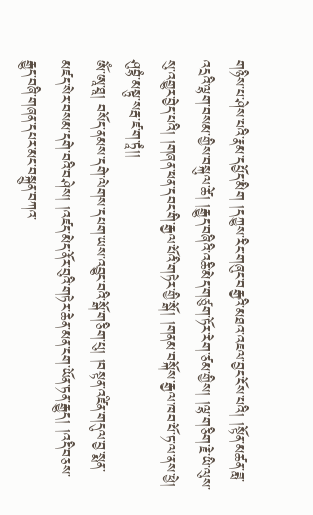གཉིས་པ་ཤེས་པའི་རྣམ་དཔྱོད་མིག །དཀྱུས་རིང་གཞུང་བརྒྱའི་མཐའ་འཇལ་བྱང་ངོས་པའི། །སྟོན་མཚན་ཟླ་འདྲའི་ལྷག་བསམ་གྱིས་བསྐུལ་ཚེ། །རྒྱུད་བཞིའི་འཆི་མེད་གཙུག་ཏོར་རེག་ཙམ་གྱིས། །ལྷ་གཅིག་རྗེ་ཡི་ལུས་སུ་འགྱུར་བྱེད་པའི། །གཞན་ཕན་དབང་གི་རྒྱལ་པོའི་གཏེར་གྱི་སྒོ། །གནམ་བསྐོས་རྒྱལ་ཁབ་པོ་ཏ་ལ་ནས་ཕྱེ། ཤུབྷཾ་མསྟུ་སརྦ་ཛ་ག་ཏཱཾ།།
ཨོཾ་ཨཱ་ཐཱ། བསོད་ནམས་དགེ་ལེགས་དཔག་ཡས་འབྱུང་བའི་སྒོ་གཅིག་པུ། །བསྟན་འཛིན་གདུལ་བྱ་སྨན་མཛད་སེར་བསམ་དགེ་བའི་བཤེས། །འཛད་མེད་ནོར་བུའི་གཏེར་ཆེན་མན་ངག་ཡོན་ཏན་རྒྱུད། །འདི་བཅས་རྒྱུད་བཞི་གཞན་དཔར་མང་བསྐྲུན་བཀའ་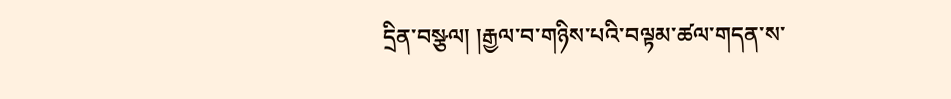དྲིན་བསྩལ། །རྒྱལ་བ་གཉིས་པའི་བལྟམ་ཚལ་གདན་ས་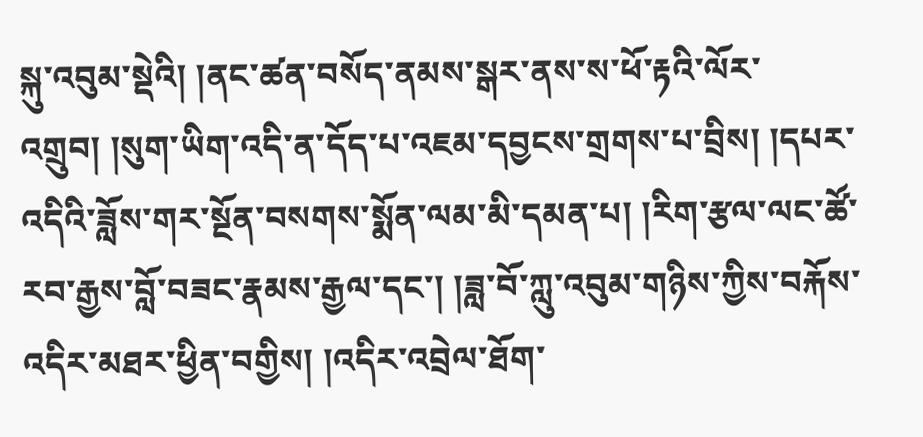སྐུ་འབུམ་སྡེའི། །ནང་ཚན་བསོད་ནམས་སྒར་ནས་ས་ཕོ་རྟའི་ལོར་འགྲུབ། །སུག་ཡིག་འདི་ན་དོད་པ་འཇམ་དབྱངས་གྲགས་པ་བྲིས། །དཔར་འདིའི་ཟློས་གར་སྔོན་བསགས་སྨོན་ལམ་མི་དམན་པ། །རིག་རྩལ་ལང་ཚོ་རབ་རྒྱས་བློ་བཟང་རྣམས་རྒྱལ་དང་། །ཟླ་བོ་ཀླུ་འབུམ་གཉིས་ཀྱིས་བརྐོས་འདིར་མཐར་ཕྱིན་བགྱིས། །འདིར་འབྲེལ་ཐོག་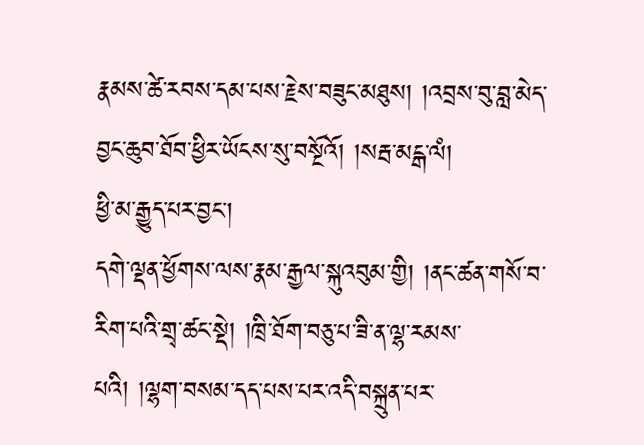རྣམས་ཚེ་རབས་དམ་པས་རྗེས་བཟུང་མཐུས། །འབྲས་བུ་བླ་མེད་བྱང་ཆུབ་ཐོབ་ཕྱིར་ཡོངས་སུ་བསྔོའོ། །སརྦ་མངྒ་ལཾ།
ཕྱི་མ་རྒྱུད་པར་བྱང་།
དགེ་ལྡན་ཕྱོགས་ལས་རྣམ་རྒྱལ་སྐུའབུམ་གྱི། །ནང་ཚན་གསོ་བ་རིག་པའི་གྲྭ་ཚང་སྡེ། །ཁྲི་ཐོག་བཅུ་པ་ཟི་ན་ལྷ་རམས་པའི། །ལྷག་བསམ་དད་པས་པར་འདི་བསྐྲུན་པར་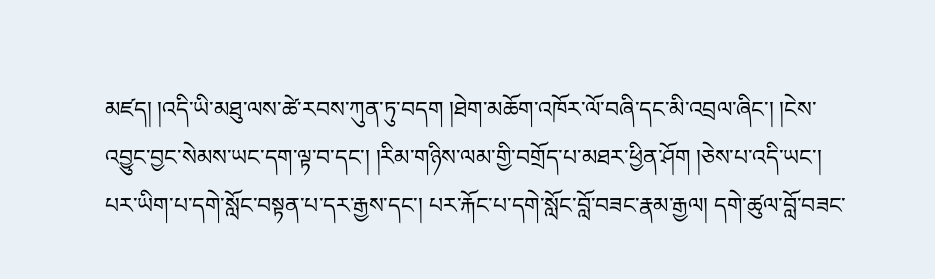མཛད། །འདི་ཡི་མཐུ་ལས་ཚེ་རབས་ཀུན་ཏུ་བདག །ཐེག་མཆོག་འཁོར་ལོ་བཞི་དང་མི་འབྲལ་ཞིང་། །ངེས་འབྱུང་བྱང་སེམས་ཡང་དག་ལྟ་བ་དང་། །རིམ་གཉིས་ལམ་གྱི་བགྲོད་པ་མཐར་ཕྱིན་ཤོག །ཅེས་པ་འདི་ཡང་། པར་ཡིག་པ་དགེ་སློང་བསྟན་པ་དར་རྒྱས་དང་། པར་རྐོང་པ་དགེ་སློང་བློ་བཟང་རྣམ་རྒྱལ། དགེ་ཚུལ་བློ་བཟང་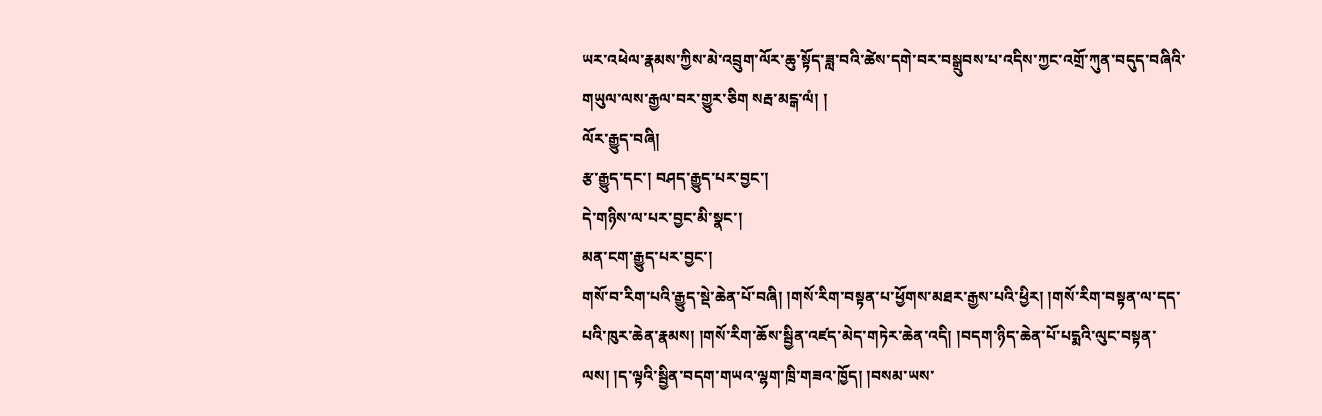ཡར་འཕེལ་རྣམས་ཀྱིས་མེ་འབྲུག་ལོར་ཆུ་སྟོད་ཟླ་བའི་ཚེས་དགེ་བར་བསྒྲུབས་པ་འདིས་ཀྱང་འགྲོ་ཀུན་བདུད་བཞིའི་གཡུལ་ལས་རྒྱལ་བར་གྱུར་ཅིག སརྦ་མངྒ་ལཾ། །
ལོར་རྒྱུད་བཞི།
རྩ་རྒྱུད་དང་། བཤད་རྒྱུད་པར་བྱང་།
དེ་གཉིས་ལ་པར་བྱང་མི་སྣང་།
མན་ངག་རྒྱུད་པར་བྱང་།
གསོ་བ་རིག་པའི་རྒྱུད་སྡེ་ཆེན་པོ་བཞི། །གསོ་རིག་བསྟན་པ་ཕྱོགས་མཐར་རྒྱས་པའི་ཕྱིར། །གསོ་རིག་བསྟན་ལ་དད་པའི་ཁུར་ཆེན་རྣམས། །གསོ་རིག་ཆོས་སྦྱིན་འཛད་མེད་གཏེར་ཆེན་འདི། །བདག་ཉིད་ཆེན་པོ་པདྨའི་ལུང་བསྟན་ལས། །ད་ལྟའི་སྦྱིན་བདག་གཡའ་ལྷག་ཁྲི་གཟའ་ཁྱོད། །བསམ་ཡས་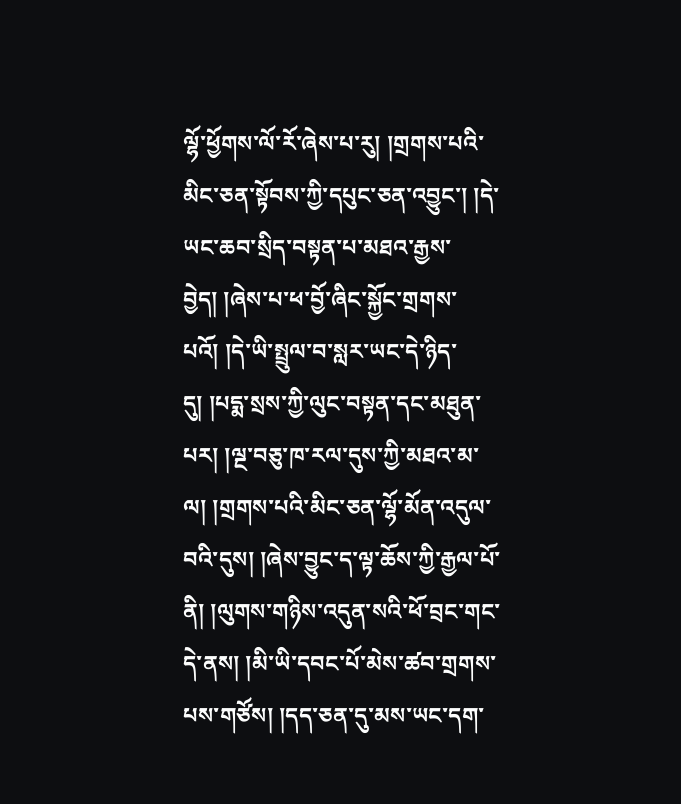ལྷོ་ཕྱོགས་ལོ་རོ་ཞེས་པ་རུ། །གྲགས་པའི་མིང་ཅན་སྟོབས་ཀྱི་དཔུང་ཅན་འབྱུང་། །དེ་ཡང་ཆབ་སྲིད་བསྟན་པ་མཐའ་རྒྱས་བྱེད། །ཞེས་པ་ཕ་བྱོ་ཞིང་སྐྱོང་གྲགས་པའོ། །དེ་ཡི་སྤྲུལ་བ་སླར་ཡང་དེ་ཉིད་དུ། །པདྨ་སྲས་ཀྱི་ལུང་བསྟན་དང་མཐུན་པར། །ལྔ་བཅུ་ཁ་རལ་དུས་ཀྱི་མཐའ་མ་ལ། །གྲགས་པའི་མིང་ཅན་ལྷོ་མོན་འདུལ་བའི་དུས། །ཞེས་བྱུང་ད་ལྟ་ཆོས་ཀྱི་རྒྱལ་པོ་ནི། །ལུགས་གཉིས་འདུན་སའི་ཕོ་བྲང་གང་དེ་ནས། །མི་ཡི་དབང་པོ་མེས་ཚབ་གྲགས་པས་གཙོས། །དད་ཅན་དུ་མས་ཡང་དག་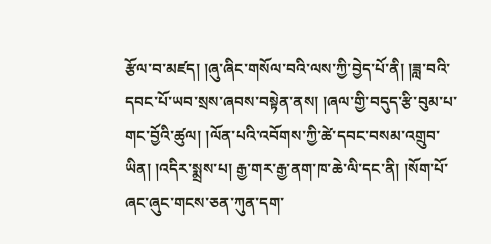རྩོལ་བ་མཛད། །ཞུ་ཞིང་གསོལ་བའི་ལས་ཀྱི་བྱེད་པོ་ནི། །ཟླ་བའི་དབང་པོ་ཡབ་སྲས་ཞབས་བསྟེན་ནས། །ཞལ་གྱི་བདུད་རྩི་བུམ་པ་གང་བྱོའི་ཚུལ། །ལོན་པའི་འབོགས་ཀྱི་ཚེ་དབང་བསམ་འགྲུབ་ཡིན། །འདིར་སྨྲས་པ། རྒྱ་གར་རྒྱ་ནག་ཁ་ཆེ་ལི་དང་ནི། །སོག་པོ་ཞང་ཞུང་གངས་ཅན་ཀུན་དག་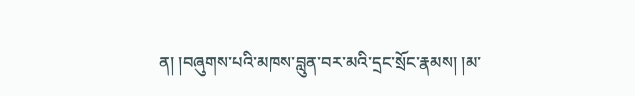ན། །བཞུགས་པའི་མཁས་བླུན་བར་མའི་དྲང་སྲོང་རྣམས། །མ་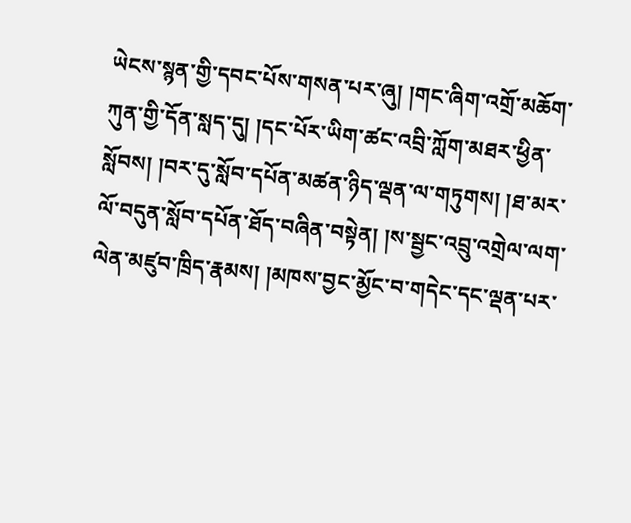ཡེངས་སྙན་གྱི་དབང་པོས་གསན་པར་ཞུ། །གང་ཞིག་འགྲོ་མཆོག་ཀུན་གྱི་དོན་སླད་དུ། །དང་པོར་ཡིག་ཚང་འབྲི་ཀློག་མཐར་ཕྱིན་སློབས། །བར་དུ་སློབ་དཔོན་མཚན་ཉིད་ལྡན་ལ་གཏུགས། །ཐ་མར་ལོ་བདུན་སློབ་དཔོན་ཐོད་བཞིན་བསྟེན། །ས་སྦྱང་འབྲུ་འགྲེལ་ལག་ལེན་མཛུབ་ཁྲིད་རྣམས། །མཁས་བྱང་མྱོང་བ་གདེང་དང་ལྡན་པར་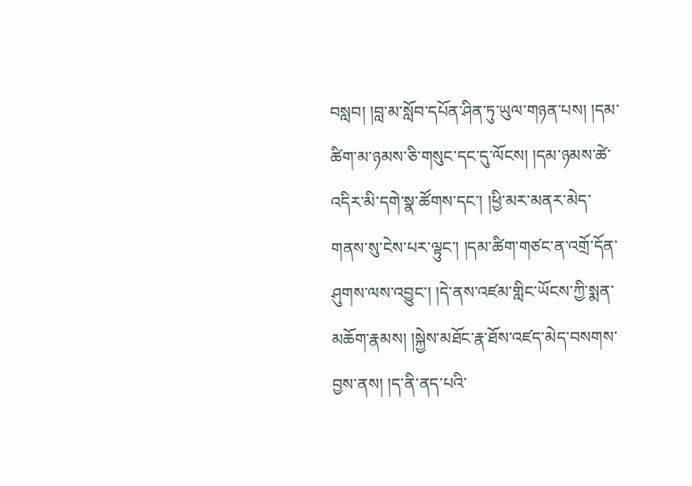བསླབ། །བླ་མ་སློབ་དཔོན་ཤིན་ཏུ་ཡུལ་གཉན་པས། །དམ་ཚིག་མ་ཉམས་ཅི་གསུང་དང་དུ་ལོངས། །དམ་ཉམས་ཚེ་འདིར་མི་དགེ་སྣ་ཚོགས་དང་། །ཕྱི་མར་མནར་མེད་གནས་སུ་ངེས་པར་ལྟུང་། །དམ་ཚིག་གཙང་ན་འགྲོ་དོན་ཤུགས་ལས་འབྱུང་། །དེ་ནས་འཛམ་གླིང་ཡོངས་ཀྱི་སྨན་མཆོག་རྣམས། །སྐྱེས་མཐོང་རྣ་ཐོས་འཛད་མེད་བསགས་བྱས་ནས། །ད་ནི་ནད་པའི་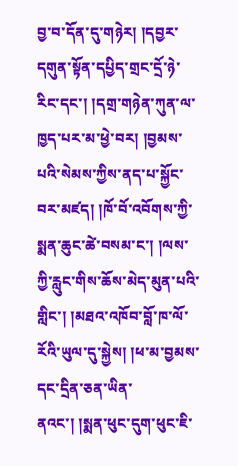བྱ་བ་དོན་དུ་གཉེར། །དབྱར་དགུན་སྟོན་དཔྱིད་གྲང་དྲོ་ཉེ་རིང་དང་། །དགྲ་གཉེན་ཀུན་ལ་ཁྱད་པར་མ་ཕྱེ་བར། །བྱམས་པའི་སེམས་ཀྱིས་ནད་པ་སྐྱོང་བར་མཛད། །ཁོ་བོ་འབོགས་ཀྱི་སྨན་ཆུང་ཚེ་བསམ་ང་། །ལས་ཀྱི་རླུང་གིས་ཆོས་མེད་མུན་པའི་གླིང་། །མཐའ་འཁོབ་བློ་ཁ་ལོ་རོའི་ཡུལ་དུ་སྐྱེས། །ཕ་མ་བྱམས་དང་དྲིན་ཅན་ཡིན་ནའང་། །སྨན་ཕུང་དུག་ཕུང་ཇི་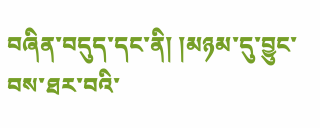བཞིན་བདུད་དང་ནི། །མཉམ་དུ་བྱུང་བས་ཐར་བའི་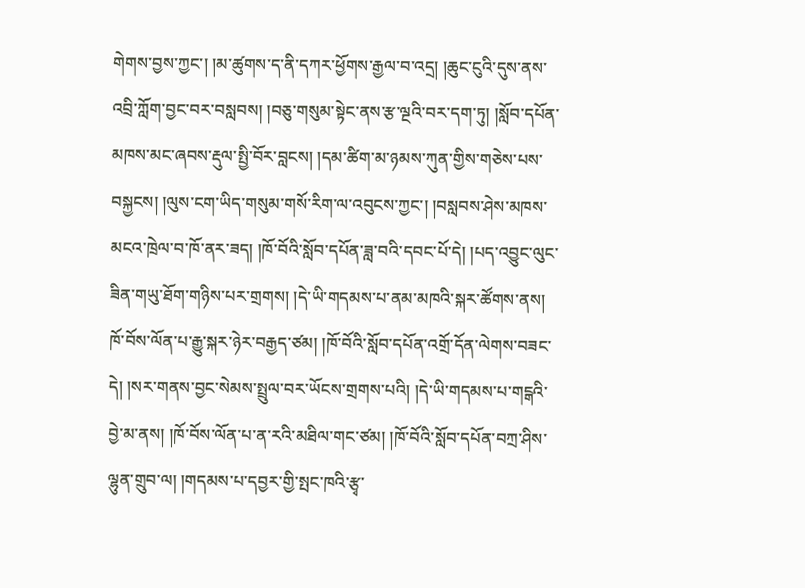གེགས་བྱས་ཀྱང་། །མ་ཚུགས་ད་ནི་དཀར་ཕྱོགས་རྒྱལ་བ་འདྲ། །ཆུང་ངུའི་དུས་ནས་འབྲི་ཀློག་བྱང་བར་བསླབས། །བཅུ་གསུམ་སྟེང་ནས་རྩ་ལྔའི་བར་དག་ཏུ། །སློབ་དཔོན་མཁས་མང་ཞབས་རྡུལ་སྤྱི་བོར་བླངས། །དམ་ཚིག་མ་ཉམས་ཀུན་གྱིས་གཅེས་པས་བསྐྱངས། །ལུས་ངག་ཡིད་གསུམ་གསོ་རིག་ལ་འབུངས་ཀྱང་། །བསླབས་ཤེས་མཁས་མངའ་ཁྲེལ་བ་ཁོ་ནར་ཟད། །ཁོ་བོའི་སློབ་དཔོན་ཟླ་བའི་དབང་པོ་དེ། །པད་འབྱུང་ལུང་ཟིན་གཡུ་ཐོག་གཉིས་པར་གྲགས། །དེ་ཡི་གདམས་པ་ནམ་མཁའི་སྐར་ཚོགས་ནས། ཁོ་བོས་ལོན་པ་རྒྱུ་སྐར་ཉེར་བརྒྱད་ཙམ། །ཁོ་བོའི་སློབ་དཔོན་འགྲོ་དོན་ལེགས་བཟང་དེ། །སར་གནས་བྱང་སེམས་སྤྲུལ་བར་ཡོངས་གྲགས་པའི། །དེ་ཡི་གདམས་པ་གངྒའི་བྱེ་མ་ནས། །ཁོ་བོས་ལོན་པ་ན་རའི་མཐིལ་གང་ཙམ། །ཁོ་བོའི་སློབ་དཔོན་བཀྲ་ཤིས་ལྷུན་གྲུབ་ལ། །གདམས་པ་དབྱར་གྱི་སྤང་ཁའི་རྩྭ་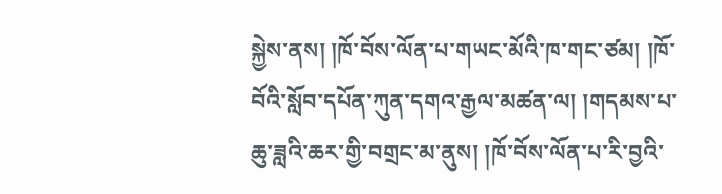སྐྱེས་ནས། །ཁོ་བོས་ལོན་པ་གཡང་མོའི་ཁ་གང་ཙམ། །ཁོ་བོའི་སློབ་དཔོན་ཀུན་དགའ་རྒྱལ་མཚན་ལ། །གདམས་པ་ཆུ་ཟླའི་ཆར་གྱི་བགྲང་མ་ནུས། །ཁོ་བོས་ལོན་པ་རི་བྱའི་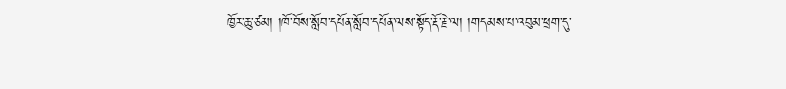ཁྱོར་ཆུ་ཙམ། །ཁོ་བོས་སློབ་དཔོན་སློབ་དཔོན་ལས་སྟོད་རྡོ་རྗེ་ལ། །གདམས་པ་འབུམ་ཕྲག་དུ་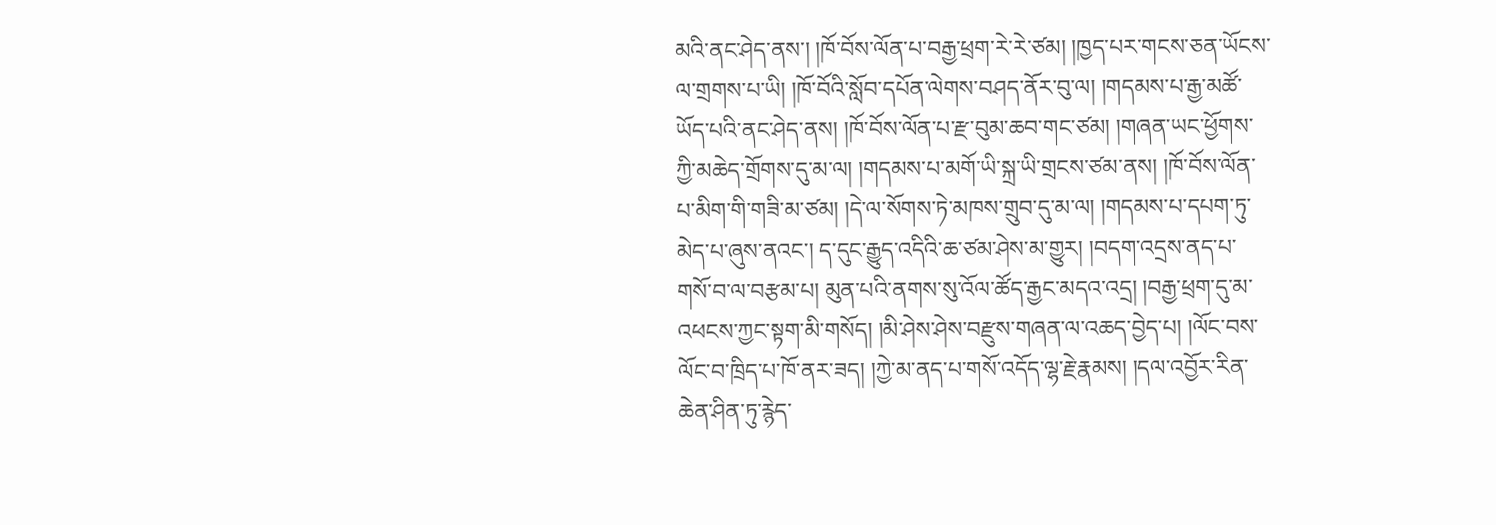མའི་ནང་ཤེད་ནས་། །ཁོ་བོས་ལོན་པ་བརྒྱ་ཕྲག་རེ་རེ་ཙམ། །ཁྱད་པར་གངས་ཅན་ཡོངས་ལ་གྲགས་པ་ཡི། །ཁོ་བོའི་སློབ་དཔོན་ལེགས་བཤད་ནོར་བུ་ལ། །གདམས་པ་རྒྱ་མཚོ་ཡོད་པའི་ནང་ཤེད་ནས། །ཁོ་བོས་ལོན་པ་རྫ་བུམ་ཆབ་གང་ཙམ། །གཞན་ཡང་ཕྱོགས་ཀྱི་མཆེད་གྲོགས་དུ་མ་ལ། །གདམས་པ་མགོ་ཡི་སྐྲ་ཡི་གྲངས་ཙམ་ནས། །ཁོ་བོས་ལོན་པ་མིག་གི་གཟི་མ་ཙམ། །དེ་ལ་སོགས་ཏེ་མཁས་གྲུབ་དུ་མ་ལ། །གདམས་པ་དཔག་ཏུ་མེད་པ་ཞུས་ནའང་། ད་དུང་རྒྱུད་འདིའི་ཆ་ཙམ་ཤེས་མ་གྱུར། །བདག་འདྲས་ནད་པ་གསོ་བ་ལ་བརྩམ་པ། མུན་པའི་ནགས་སུ་འོལ་ཚོད་རྒྱང་མདའ་འདྲ། །བརྒྱ་ཕྲག་དུ་མ་འཕངས་ཀྱང་སྟག་མི་གསོད། །མི་ཤེས་ཤེས་བརྫུས་གཞན་ལ་འཆད་བྱེད་པ། །ལོང་བས་ལོང་བ་ཁྲིད་པ་ཁོ་ནར་ཟད། །ཀྱེ་མ་ནད་པ་གསོ་འདོད་ལྷ་རྗེ་རྣམས། །དལ་འབྱོར་རིན་ཆེན་ཤིན་ཏུ་རྙེད་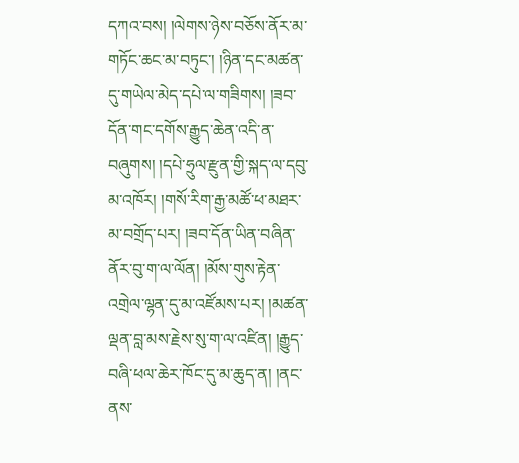དཀའ་བས། །ལེགས་ཉེས་བཅོས་ནོར་མ་གཏོང་ཆང་མ་བཏུང་། །ཉིན་དང་མཚན་དུ་གཡེལ་མེད་དཔེ་ལ་གཟིགས། །ཟབ་དོན་གང་དགོས་རྒྱུད་ཆེན་འདི་ན་བཞུགས། །དཔེ་ཧྲུལ་རྫུན་གྱི་སྐད་ལ་དབུ་མ་འཁོར། །གསོ་རིག་རྒྱ་མཚོ་ཕ་མཐར་མ་བགྲོད་པར། །ཟབ་དོན་ཡིན་བཞིན་ནོར་བུ་ག་ལ་ལོན། །མོས་གུས་རྟེན་འགྲེལ་ལྷན་དུ་མ་འཛོམས་པར། །མཚན་ལྡན་བླ་མས་རྗེས་སུ་ག་ལ་འཛིན། །རྒྱུད་བཞི་ཕལ་ཆེར་ཁོང་དུ་མ་ཆུད་ན། །ནང་ནས་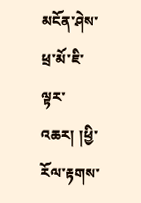མངོན་ཤེས་ཕྲ་མོ་ཇི་ལྟར་འཆར། །ཕྱི་རོལ་རྟགས་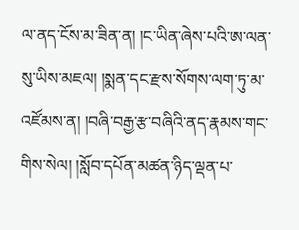ལ་ནད་ངོས་མ་ཟིན་ན། །ང་ཡིན་ཞེས་པའི་ཨ་ལན་སུ་ཡིས་མཇལ། །སྨན་དང་རྫས་སོགས་ལག་ཏུ་མ་འཛོམས་ན། །བཞི་བརྒྱ་རྩ་བཞིའི་ནད་རྣམས་གང་གིས་སེལ། །སློབ་དཔོན་མཚན་ཉིད་ལྡན་པ་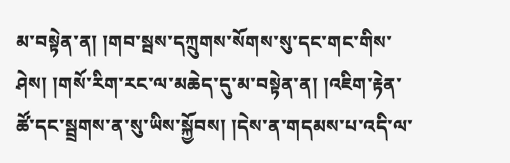མ་བསྟེན་ན། །གབ་སྦས་དཀྲུགས་སོགས་སུ་དང་གང་གིས་ཤེས། །གསོ་རིག་རང་ལ་མཆེད་དུ་མ་བསྟེན་ན། །འཇིག་རྟེན་ཚོ་དང་སྦྲགས་ན་སུ་ཡིས་སྐྱོབས། །དེས་ན་གདམས་པ་འདི་ལ་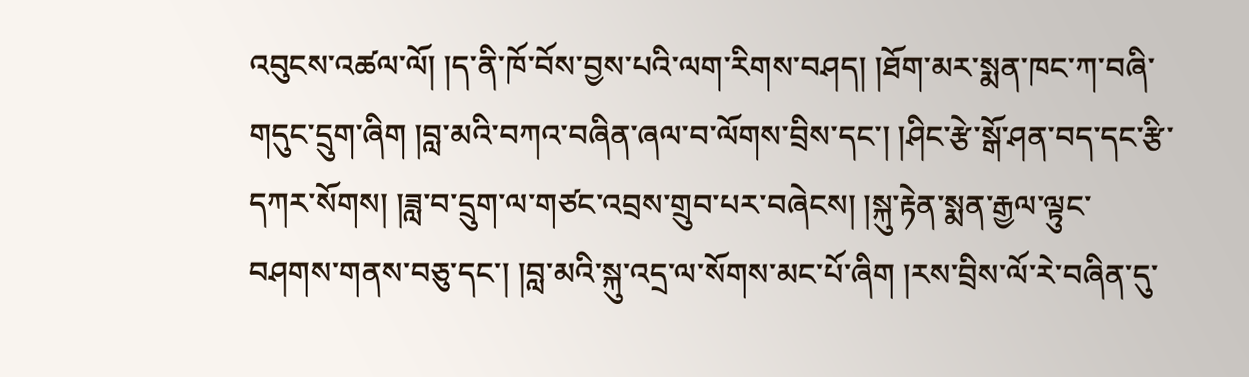འབུངས་འཚལ་ལོ། །ད་ནི་ཁོ་བོས་བྱས་པའི་ལག་རིགས་བཤད། །ཐོག་མར་སྨན་ཁང་ཀ་བཞི་གདུང་དྲུག་ཞིག །བླ་མའི་བཀའ་བཞིན་ཞལ་བ་ལོགས་བྲིས་དང་། །ཤིང་རྩེ་སྒོ་ཤན་བད་དང་རྩི་དཀར་སོགས། །ཟླ་བ་དྲུག་ལ་གཙང་འབྲས་གྲུབ་པར་བཞེངས། །སྐུ་རྟེན་སྨན་རྒྱལ་ལྟུང་བཤགས་གནས་བཅུ་དང་། །བླ་མའི་སྐུ་འདྲ་ལ་སོགས་མང་པོ་ཞིག །རས་བྲིས་ལོ་རེ་བཞིན་དུ་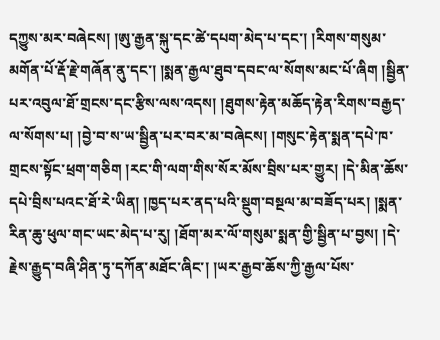དཀྱུས་མར་བཞེངས། །ཨུ་རྒྱན་སྐུ་དང་ཚེ་དཔག་མེད་པ་དང་། །རིགས་གསུམ་མགོན་པོ་རྡོ་རྗེ་གཞོན་ནུ་དང་། །སྨན་རྒྱལ་ཐུབ་དབང་ལ་སོགས་མང་པོ་ཞིག །སྦྱིན་པར་འབུལ་ཐོ་གྲངས་དང་རྩིས་ལས་འདས། །ཐུགས་རྟེན་མཆོད་རྟེན་རིགས་བརྒྱད་ལ་སོགས་པ། །བྱེ་བ་ས་ཡ་སྦྱིན་པར་བར་མ་བཞེངས། །གསུང་རྟེན་སྨན་དཔེ་ཁ་གྲངས་སྟོང་ཕྲག་གཅིག །རང་གི་ལག་གིས་སོར་མོས་བྲིས་པར་གྱུར། །དེ་མིན་ཆོས་དཔེ་བྲིས་པའང་ཐོ་རེ་ཡིན། །ཁྱད་པར་ནད་པའི་སྡུག་བསྔལ་མ་བཟོད་པར། །སྨན་རིན་ཆུ་ཕུལ་གང་ཡང་མེད་པ་རུ། །ཐོག་མར་ལོ་གསུམ་སྨན་གྱི་སྦྱིན་པ་བྱས། །དེ་རྗེས་རྒྱུད་བཞི་ཤིན་ཏུ་དཀོན་མཐོང་ཞིང་། །ཡར་རྒྱབ་ཆོས་ཀྱི་རྒྱལ་པོས་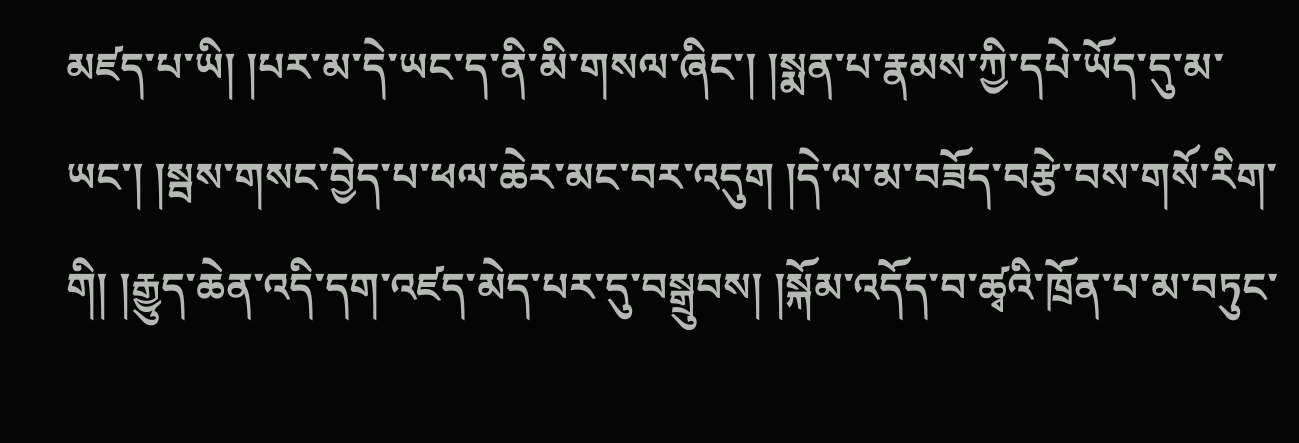མཛད་པ་ཡི། །པར་མ་དེ་ཡང་ད་ནི་མི་གསལ་ཞིང་། །སྨན་པ་རྣམས་ཀྱི་དཔེ་ཡོད་དུ་མ་ཡང་། །སྦས་གསང་བྱེད་པ་ཕལ་ཆེར་མང་བར་འདུག །དེ་ལ་མ་བཟོད་བརྩེ་བས་གསོ་རིག་གི། །རྒྱུད་ཆེན་འདི་དག་འཛད་མེད་པར་དུ་བསྒྲུབས། །སྐོམ་འདོད་བ་ཚྭའི་ཁྲོན་པ་མ་བཏུང་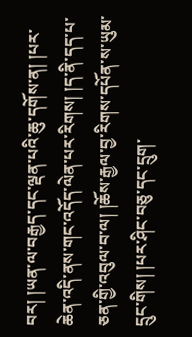བར། །ཡན་ལ་བརྒྱད་དང་ལྡན་པའི་ཆུ་དགོས་ན། །པར་ཆེན་འདི་ནས་གང་འདོད་ལེན་པར་རིགས། །ད་ནི་དད་པ་ཅན་གྱི་འབུལ་བ་ལ། །ཆོས་རྒྱལ་བྱ་རིགས་དཔོན་ས་ཡུམ་དྲུང་གིས། །པར་ཤིང་བཅུ་དང་དྲུག་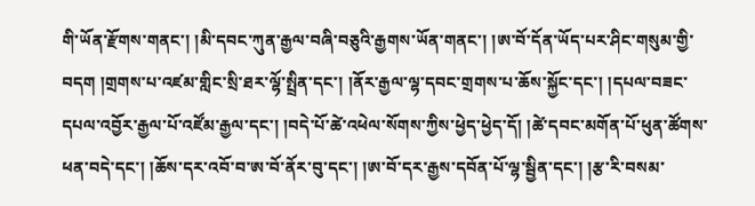གི་ཡོན་རྫོགས་གནང་། །མི་དབང་ཀུན་རྒྱལ་བཞི་བཅུའི་རྒྱགས་ཡོན་གནང་། །ཨ་བོ་དོན་ཡོད་པར་ཤིང་གསུམ་གྱི་བདག །གྲགས་པ་འཛམ་གླིང་སྲི་ཐར་ལྷོ་སྤྲིན་དང་། །ནོར་རྒྱལ་ལྷ་དབང་གྲགས་པ་ཆོས་སྐྱོང་དང་། །དཔལ་བཟང་དཔལ་འབྱོར་རྒྱལ་པོ་འཛོམ་རྒྱལ་དང་། །བདེ་པོ་ཚེ་འཕེལ་སོགས་ཀྱིས་ཕྱེད་ཕྱེད་དོ། །ཚེ་དབང་མགོན་པོ་ཕུན་ཚོགས་ཕན་བདེ་དང་། །ཆོས་དར་འབོ་བ་ཨ་བོ་ནོར་བུ་དང་། །ཨ་བོ་དར་རྒྱས་དབོན་པོ་ལྷ་སྦྱིན་དང་། །རྩ་རི་བསམ་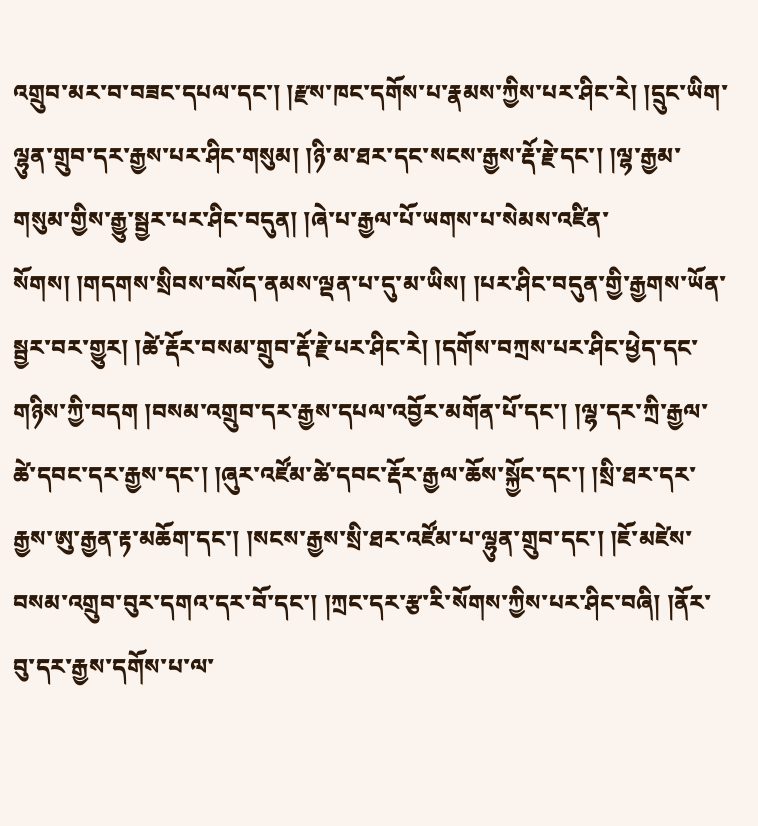འགྲུབ་མར་བ་བཟང་དཔལ་དང་། །རྫས་ཁང་དགོས་པ་རྣམས་ཀྱིས་པར་ཤིང་རེ། །དྲུང་ཡིག་ལྷུན་གྲུབ་དར་རྒྱས་པར་ཤིང་གསུམ། །ཉི་མ་ཐར་དང་སངས་རྒྱས་རྡོ་རྗེ་དང་། །ལྷ་རྒྱམ་གསུམ་གྱིས་རྒྱུ་སྦྱར་པར་ཤིང་བདུན། །ཞེ་པ་རྒྱལ་པོ་ཡགས་པ་སེམས་འཛིན་སོགས། །གདགས་སྲིབས་བསོད་ནམས་ལྡན་པ་དུ་མ་ཡིས། །པར་ཤིང་བདུན་གྱི་རྒྱགས་ཡོན་སྦྱར་བར་གྱུར། །ཚེ་རྡོར་བསམ་གྲུབ་རྡོ་རྗེ་པར་ཤིང་རེ། །དགོས་བཀྲས་པར་ཤིང་ཕྱེད་དང་གཉིས་ཀྱི་བདག །བསམ་འགྲུབ་དར་རྒྱས་དཔལ་འབྱོར་མགོན་པོ་དང་། །ལྷ་དར་ཀྲི་རྒྱལ་ཚེ་དབང་དར་རྒྱས་དང་། །ཞུར་འཛོམ་ཚེ་དབང་རྡོར་རྒྱལ་ཆོས་སྐྱོང་དང་། །སྲི་ཐར་དར་རྒྱས་ཨུ་རྒྱན་རྟ་མཆོག་དང་། །སངས་རྒྱས་སྲི་ཐར་འཛོམ་པ་ལྷུན་གྲུབ་དང་། །ཇོ་མཛེས་བསམ་འགྲུབ་བུར་དགའ་དར་བོ་དང་། །ཀྲང་དར་རྩ་རི་སོགས་ཀྱིས་པར་ཤིང་བཞི། །ནོར་བུ་དར་རྒྱས་དགོས་པ་ལ་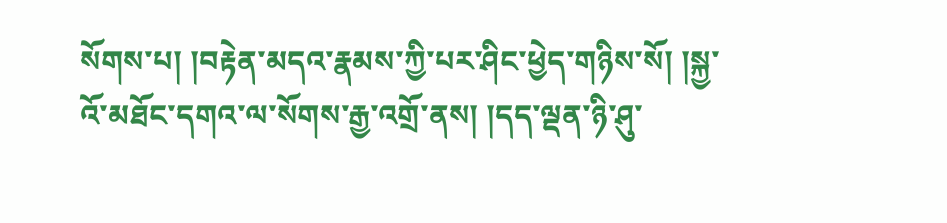སོགས་པ། །བརྟེན་མདའ་རྣམས་ཀྱི་པར་ཤིང་ཕྱེད་གཉིས་སོ། །སྐྱ་འོ་མཐོང་དགའ་ལ་སོགས་རྒྱ་འགྲོ་ནས། །དད་ལྡན་ཉི་ཤུ་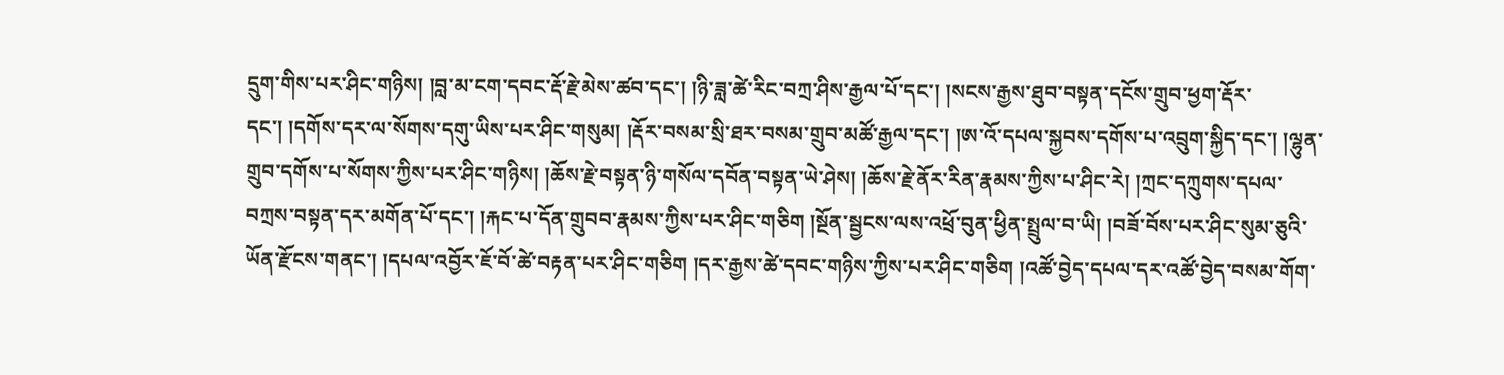དྲུག་གིས་པར་ཤིང་གཉིས། །བླ་མ་ངག་དབང་རྡོ་རྗེ་མེས་ཚབ་དང་། །ཉི་ཟླ་ཚེ་རིང་བཀྲ་ཤིས་རྒྱལ་པོ་དང་། །སངས་རྒྱས་ཐུབ་བསྟན་དངོས་གྲུབ་ཕྱག་རྡོར་དང་། །དགོས་དར་ལ་སོགས་དགུ་ཡིས་པར་ཤིང་གསུམ། །རྡོར་བསམ་སྲི་ཐར་བསམ་གྲུབ་མཚོ་རྒྱལ་དང་། །ཨ་འོ་དཔལ་སྐྱབས་དགོས་པ་འབྲུག་སྐྱིད་དང་། །ལྷུན་གྲུབ་དགོས་པ་སོགས་ཀྱིས་པར་ཤིང་གཉིས། །ཆོས་རྗེ་བསྟན་ཉི་གསོལ་དབོན་བསྟན་ཡེ་ཤེས། །ཆོས་རྗེ་ནོར་རིན་རྣམས་ཀྱིས་པ་ཤིང་རེ། །ཀྲང་དཀྲུགས་དཔལ་བཀྲས་བསྟན་དར་མགོན་པོ་དང་། །རྐང་པ་དོན་གྲུབབ་རྣམས་ཀྱིས་པར་ཤིང་གཅིག །སྔོན་སྦྱངས་ལས་འཕྲོ་བུན་ཕྱིན་སྤྲུལ་བ་ཡི། །བཟོ་བོས་པར་ཤིང་སུམ་ཅུའི་ཡོན་རྫོངས་གནང་། །དཔལ་འབྱོར་ཇོ་བོ་ཚེ་བརྟན་པར་ཤིང་གཅིག །དར་རྒྱས་ཚེ་དབང་གཉིས་ཀྱིས་པར་ཤིང་གཅིག །འཚོ་བྱེད་དཔལ་དར་འཚོ་བྱེད་བསམ་གོག་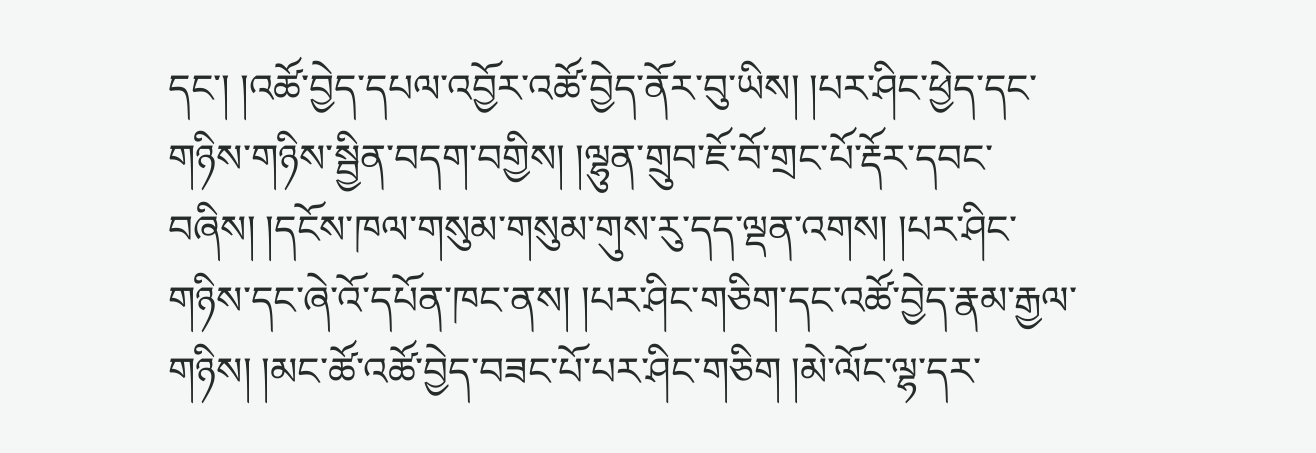དང་། །འཚོ་བྱེད་དཔལ་འབྱོར་འཚོ་བྱེད་ནོར་བུ་ཡིས། །པར་ཤིང་ཕྱེད་དང་གཉིས་གཉིས་སྦྱིན་བདག་བགྱིས། །ལྷུན་གྲུབ་ཇོ་བོ་གྲང་པོ་རྡོར་དབང་བཞིས། །དངོས་ཁལ་གསུམ་གསུམ་གུས་རུ་དད་ལྡན་འགས། །པར་ཤིང་གཉིས་དང་ཞེ་འོ་དཔོན་ཁང་ནས། །པར་ཤིང་གཅིག་དང་འཚོ་བྱེད་རྣམ་རྒྱལ་གཉིས། །མང་ཚོ་འཚོ་བྱེད་བཟང་པོ་པར་ཤིང་གཅིག །མེ་ལོང་ལྷ་དར་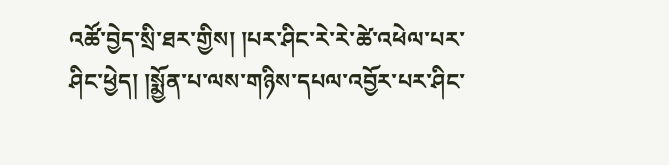འཚོ་བྱེད་སྲི་ཐར་གྱིས། །པར་ཤིང་རེ་རེ་ཚེ་འཕེལ་པར་ཤིང་ཕྱེད། །སྨྱོན་པ་ལས་གཉིས་དཔལ་འབྱོར་པར་ཤིང་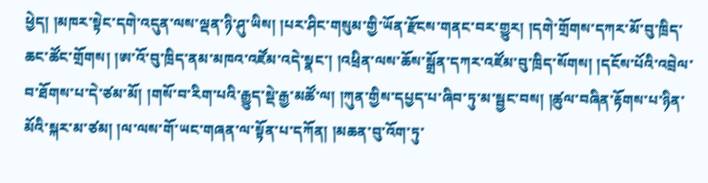ཕྱེད། །མཁར་སྟེང་དགེ་འདུན་ལས་ལྡན་ཉི་ཤུ་ཡིས། །པར་ཤིང་གསུམ་གྱི་ཡོན་རྫོངས་གནང་བར་གྱུར། །དགེ་གྲོགས་དཀར་མོ་བུ་ཁྲིད་ཆང་ཚོང་གྲོགས། །ཨ་འོ་བུ་ཁྲིད་ནམ་མཁའ་འཛོམ་འདེ་སྣང་། །འཕྲིན་ལས་ཆོས་སྒྲོན་དཀར་འཛོམ་བུ་ཁྲིད་སོགས། །དངོས་པོའི་འབྲེལ་བ་ཐོགས་པ་དེ་ཙམ་མོ། །གསོ་བ་རིག་པའི་རྒྱུད་སྡེ་རྒྱ་མཚོ་ལ། །ཀུན་གྱིས་དཔྱད་པ་ཞིབ་ཏུ་མ་སྦྱང་བས། །ཚུལ་བཞིན་རྟོགས་པ་ཉིན་མོའི་སྐར་མ་ཙམ། །ལ་ལས་གོ་ཡང་གཞན་ལ་སྟོན་པ་དཀོན། །མཆན་བུ་འོག་ཏུ་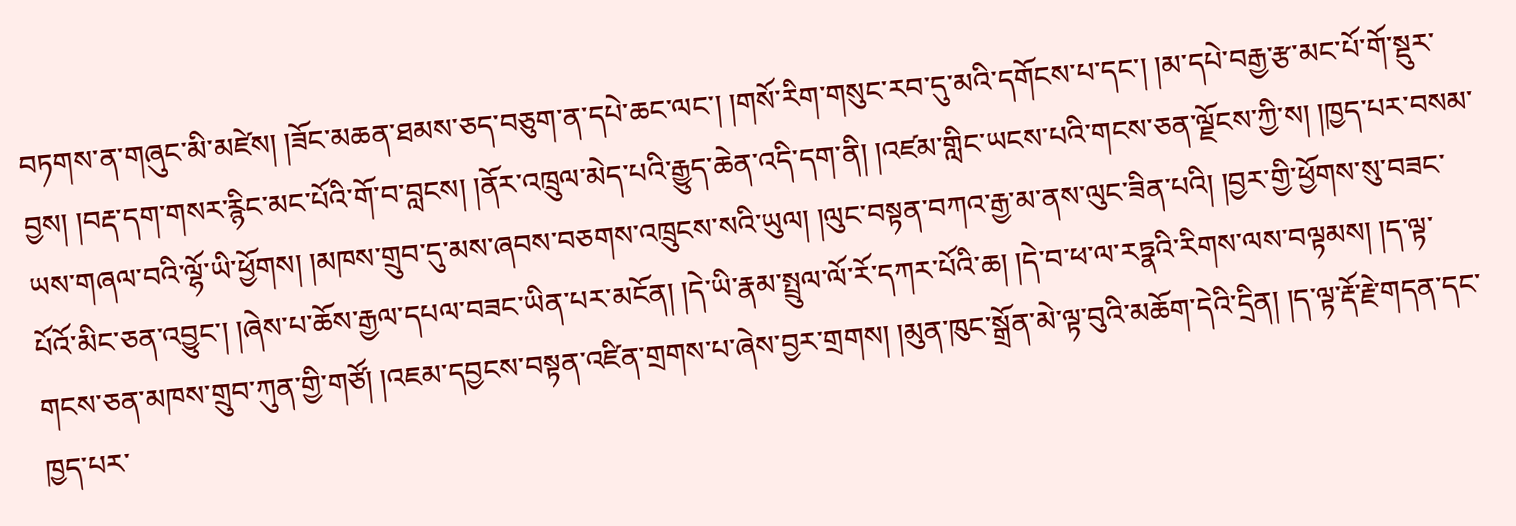བཏགས་ན་གཞུང་མི་མཛེས། །ཟོང་མཆན་ཐམས་ཅད་བཅུག་ན་དཔེ་ཆང་ལང་། །གསོ་རིག་གསུང་རབ་དུ་མའི་དགོངས་པ་དང་། །མ་དཔེ་བརྒྱ་རྩ་མང་པོ་གོ་སྡུར་བྱས། །བརྡ་དག་གསར་རྙིང་མང་པོའི་གོ་བ་བླངས། །ནོར་འཁྲུལ་མེད་པའི་རྒྱུད་ཆེན་འདི་དག་ནི། །འཛམ་གླིང་ཡངས་པའི་གངས་ཅན་ལྗོངས་ཀྱི་ས། །ཁྱད་པར་བསམ་ཡས་གཞལ་བའི་ལྷོ་ཡི་ཕྱོགས། །མཁས་གྲུབ་དུ་མས་ཞབས་བཅགས་འཁྲུངས་སའི་ཡུལ། །ལུང་བསྟན་བཀའ་རྒྱ་མ་ནས་ལུང་ཟིན་པའི། །བྱར་གྱི་ཕྱོགས་སུ་བཟང་པོའོ་མིང་ཅན་འབྱུང་། །ཞེས་པ་ཆོས་རྒྱལ་དཔལ་བཟང་ཡིན་པར་མངོན། །དེ་ཡི་རྣམ་སྤྲུལ་ལོ་རོ་དཀར་པོའི་ཆ། །དེ་བ་ཕ་ལ་རཏྣའི་རིགས་ལས་བལྟམས། །ད་ལྟ་གངས་ཅན་མཁས་གྲུབ་ཀུན་གྱི་གཙོ། །འཇམ་དབྱངས་བསྟན་འཛིན་གྲགས་པ་ཞེས་བྱར་གྲགས། །མུན་ཁུང་སྒྲོན་མེ་ལྟ་བུའི་མཆོག་དེའི་དྲིན། །ད་ལྟ་རྡོ་རྗེ་གདན་དང་ཁྱད་པར་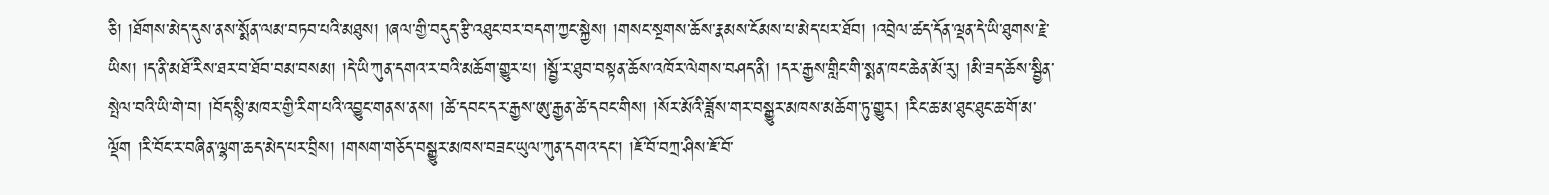ཅི། །ཐོགས་མེད་དུས་ནས་སྨོན་ལམ་བཏབ་པའི་མཐུས། །ཞལ་གྱི་བདུད་རྩི་འཐུང་བར་བདག་ཀྱང་སྐྱེས། །གསང་སྔགས་ཆོས་རྣམས་ངོམས་པ་མེད་པར་ཐོབ། །འབྲེལ་ཚད་དོན་ལྡན་དེ་ཡི་ཐུགས་རྗེ་ཡིས། །ད་ནི་མཐོ་རིས་ཐར་བ་ཐོབ་བམ་བསམ། །དེ་ཡི་ཀུན་དགའ་ར་བའི་མཆོག་གྱུར་པ། །སྦྱོ་ར་ཐུབ་བསྟན་ཆོས་འཁོར་ལེགས་བཤད་ནི། །དར་རྒྱས་གླིང་གི་སྨན་ཁང་ཆེན་མོ་རུ། །མི་ཟད་ཆོས་སྦྱིན་སྤེལ་བའི་ཡི་གེ་བ། །བོད་སྙི་མཁར་གྱི་རིག་པའི་འབྱུང་གནས་ནས། །ཚེ་དབང་དར་རྒྱས་ཨུ་རྒྱན་ཚེ་དབང་གིས། །སོར་མོའི་ཟློས་གར་བསྒྱུར་མཁས་མཆོག་ཏུ་གྱུར། །རིང་ཆ་མ་ཐུང་ཐུང་ཆ་གོ་མ་ལྡོག །རི་བོང་ར་བཞིན་ལྷག་ཆད་མེད་པར་བྲིས། །གསག་གཅོད་བསྒྱུར་མཁས་བཟང་ཡུལ་ཀུན་དགའ་དང་། །ཇོ་བོ་བཀྲ་ཤིས་ཇོ་བོ་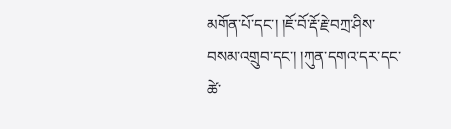མགོན་པོ་དང་། །ཇོ་བོ་རྡོ་རྗེ་བཀྲ་ཤིས་བསམ་འགྲུབ་དང་། །ཀུན་དགའ་དར་དང་ཚེ་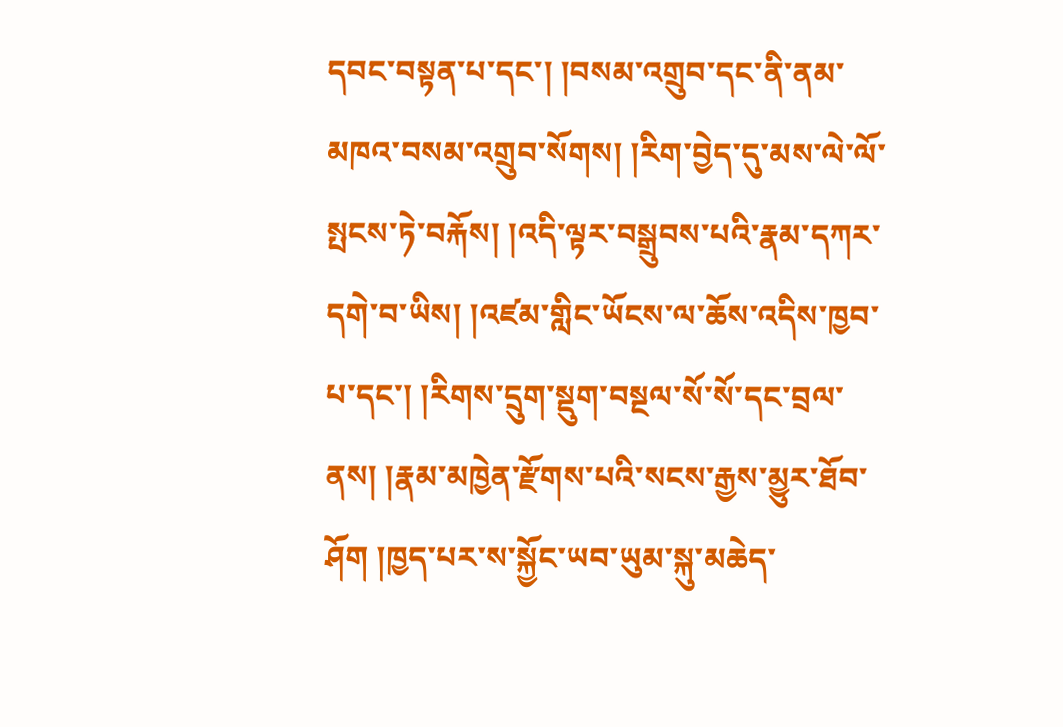དབང་བསྟན་པ་དང་། །བསམ་འགྲུབ་དང་ནི་ནམ་མཁའ་བསམ་འགྲུབ་སོགས། །རིག་བྱེད་དུ་མས་ལེ་ལོ་སྤངས་ཏེ་བརྐོས། །འདི་ལྟར་བསྒྲུབས་པའི་རྣམ་དཀར་དགེ་བ་ཡིས། །འཛམ་གླིང་ཡོངས་ལ་ཆོས་འདིས་ཁྱབ་པ་དང་། །རིགས་དྲུག་སྡུག་བསྔལ་སོ་སོ་དང་བྲལ་ནས། །རྣམ་མཁྱེན་རྫོགས་པའི་སངས་རྒྱས་མྱུར་ཐོབ་ཤོག །ཁྱད་པར་ས་སྐྱོང་ཡབ་ཡུམ་སྐུ་མཆེད་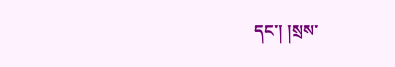དང་། །སྲས་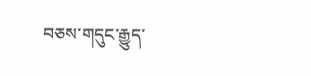བཅས་གདུང་རྒྱུད་